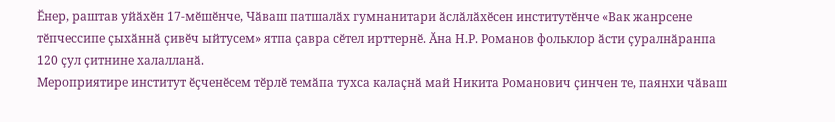Ӗнер, раштав уйӑхӗн 17-мӗшӗнче, Чӑваш патшалӑх гумнанитари ӑслӑлӑхӗсен институтӗнче «Вак жанрсене тӗпчессипе ҫыхӑннӑ ҫивӗч ыйтусем» ятпа ҫавра сӗтел ирттернӗ. Ӑна Н.Р. Романов фольклор ӑсти ҫуралнӑранпа 120 ҫул ҫитнине халалланӑ.
Мероприятире институт ӗҫченӗсем тӗрлӗ темӑпа тухса калаҫнӑ май Никита Романович ҫинчен те, паянхи чӑваш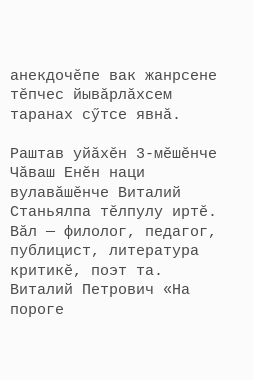анекдочӗпе вак жанрсене тӗпчес йывӑрлӑхсем таранах сӳтсе явнӑ.

Раштав уйӑхӗн 3-мӗшӗнче Чӑваш Енӗн наци вулавӑшӗнче Виталий Станьялпа тӗлпулу иртӗ. Вӑл — филолог, педагог, публицист, литература критикӗ, поэт та.
Виталий Петрович «На пороге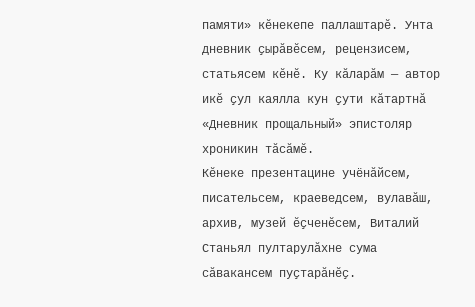памяти» кӗнекепе паллаштарӗ. Унта дневник ҫырӑвӗсем, рецензисем, статьясем кӗнӗ. Ку кӑларӑм — автор икӗ ҫул каялла кун ҫути кӑтартнӑ «Дневник прощальный» эпистоляр хроникин тӑсӑмӗ.
Кӗнеке презентацине учёнӑйсем, писательсем, краеведсем, вулавӑш, архив, музей ӗҫченӗсем, Виталий Станьял пултарулӑхне сума сӑвакансем пуҫтарӑнӗҫ.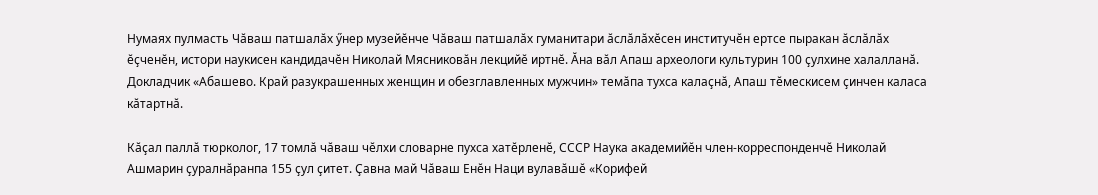Нумаях пулмасть Чӑваш патшалӑх ӳнер музейӗнче Чӑваш патшалӑх гуманитари ӑслӑлӑхӗсен институчӗн ертсе пыракан ӑслӑлӑх ӗҫченӗн, истори наукисен кандидачӗн Николай Мясниковӑн лекцийӗ иртнӗ. Ӑна вӑл Апаш археологи культурин 100 ҫулхине халалланӑ.
Докладчик «Абашево. Край разукрашенных женщин и обезглавленных мужчин» темӑпа тухса калаҫнӑ, Апаш тӗмескисем ҫинчен каласа кӑтартнӑ.

Кӑҫал паллӑ тюрколог, 17 томлӑ чӑваш чӗлхи словарне пухса хатӗрленӗ, СССР Наука академийӗн член-корреспонденчӗ Николай Ашмарин ҫуралнӑранпа 155 ҫул ҫитет. Ҫавна май Чӑваш Енӗн Наци вулавӑшӗ «Корифей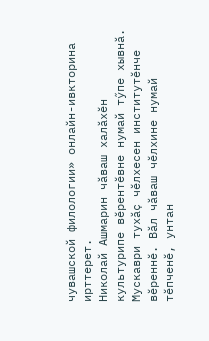чувашской филологии» онлайн-ивкторина ирттерет.
Николай Ашмарин чӑваш халӑхӗн культурипе вӗрентӗвне нумай тӳпе хывнӑ. Мускаври тухӑҫ чӗлхесен институтӗнче вӗреннӗ. Вӑл чӑваш чӗлхине нумай тӗпченӗ, унтан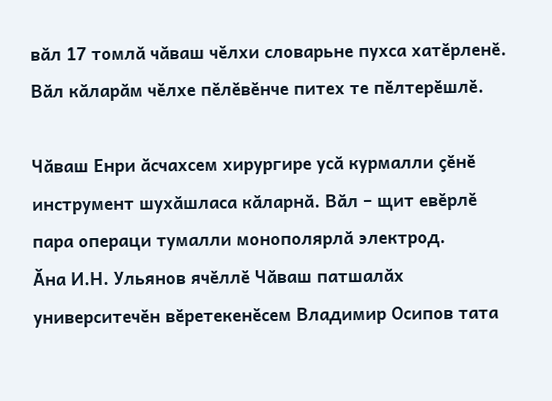вӑл 17 томлӑ чӑваш чӗлхи словарьне пухса хатӗрленӗ. Вӑл кӑларӑм чӗлхе пӗлӗвӗнче питех те пӗлтерӗшлӗ.

Чӑваш Енри ӑсчахсем хирургире усӑ курмалли ҫӗнӗ инструмент шухӑшласа кӑларнӑ. Вӑл – щит евӗрлӗ пара операци тумалли монополярлӑ электрод.
Ӑна И.Н. Ульянов ячӗллӗ Чӑваш патшалӑх университечӗн вӗретекенӗсем Владимир Осипов тата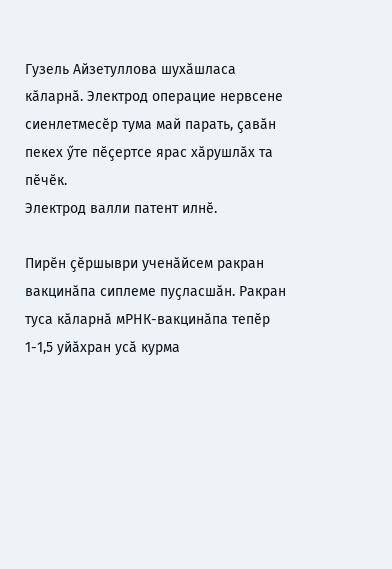Гузель Айзетуллова шухӑшласа кӑларнӑ. Электрод операцие нервсене сиенлетмесӗр тума май парать, ҫавӑн пекех ӳте пӗҫертсе ярас хӑрушлӑх та пӗчӗк.
Электрод валли патент илнӗ.

Пирӗн ҫӗршыври ученӑйсем ракран вакцинӑпа сиплеме пуҫласшӑн. Ракран туса кӑларнӑ мРНК-вакцинӑпа тепӗр 1-1,5 уйӑхран усӑ курма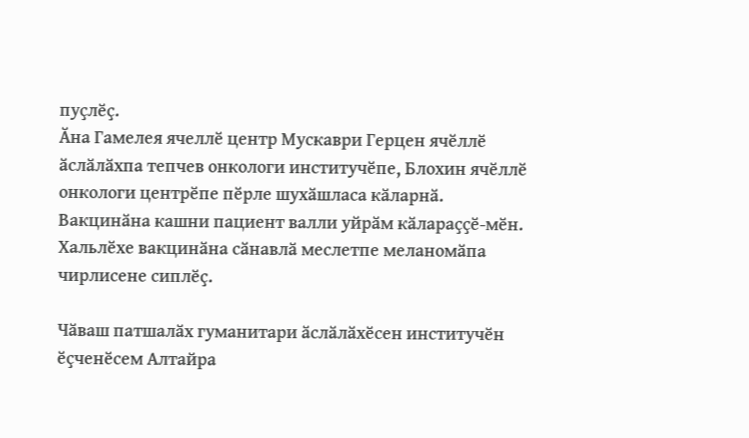пуҫлӗҫ.
Ӑна Гамелея ячеллӗ центр Мускаври Герцен ячӗллӗ ӑслӑлӑхпа тепчев онкологи институчӗпе, Блохин ячӗллӗ онкологи центрӗпе пӗрле шухӑшласа кӑларнӑ.
Вакцинӑна кашни пациент валли уйрӑм кӑлараҫҫӗ-мӗн.
Хальлӗхе вакцинӑна сӑнавлӑ меслетпе меланомӑпа чирлисене сиплӗҫ.

Чӑваш патшалӑх гуманитари ӑслӑлӑхӗсен институчӗн ӗҫченӗсем Алтайра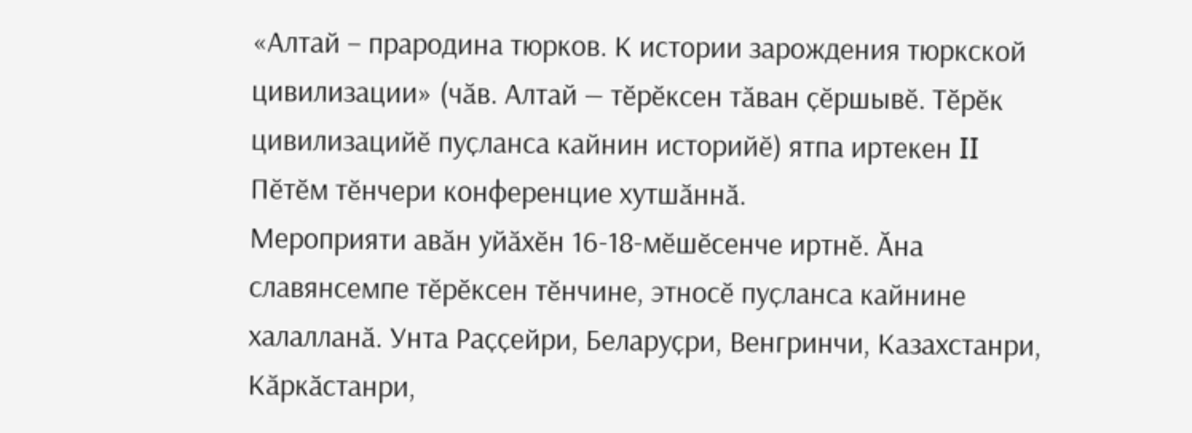«Алтай – прародина тюрков. К истории зарождения тюркской цивилизации» (чӑв. Алтай — тӗрӗксен тӑван ҫӗршывӗ. Тӗрӗк цивилизацийӗ пуҫланса кайнин историйӗ) ятпа иртекен II Пӗтӗм тӗнчери конференцие хутшӑннӑ.
Мероприяти авӑн уйӑхӗн 16-18-мӗшӗсенче иртнӗ. Ӑна славянсемпе тӗрӗксен тӗнчине, этносӗ пуҫланса кайнине халалланӑ. Унта Раҫҫейри, Беларуҫри, Венгринчи, Казахстанри, Кӑркӑстанри,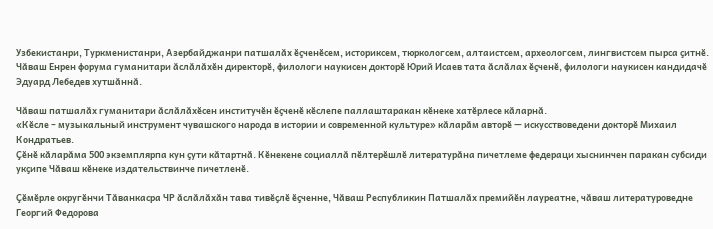Узбекистанри, Туркменистанри, Азербайджанри патшалӑх ӗҫченӗсем, историксем, тюркологсем, алтаистсем, археологсем, лингвистсем пырса ҫитнӗ. Чӑваш Енрен форума гуманитари ӑслӑлӑхӗн директорӗ, филологи наукисен докторӗ Юрий Исаев тата ӑслӑлах ӗҫченӗ, филологи наукисен кандидачӗ Эдуард Лебедев хутшӑннӑ.

Чӑваш патшалӑх гуманитари ӑслӑлӑхӗсен институчӗн ӗҫченӗ кӗслепе паллаштаракан кӗнеке хатӗрлесе кӑларнӑ.
«Кӗсле – музыкальный инструмент чувашского народа в истории и современной культуре» кӑларӑм авторӗ — искусствоведени докторӗ Михаил Кондратьев.
Ҫӗнӗ кӑларӑма 500 экземплярпа кун ҫути кӑтартнӑ. Кӗнекене социаллӑ пӗлтерӗшлӗ литературӑна пичетлеме федераци хыснинчен паракан субсиди укҫипе Чӑваш кӗнеке издательствинче пичетленӗ.

Ҫӗмӗрле округӗнчи Тӑванкасра ЧР ӑслӑлӑхӑн тава тивӗҫлӗ ӗҫченне, Чӑваш Республикин Патшалӑх премийӗн лауреатне, чӑваш литературоведне Георгий Федорова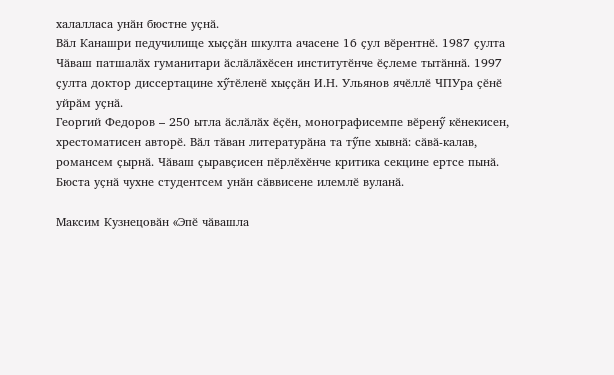халалласа унӑн бюстне уҫнӑ.
Вӑл Канашри педучилище хыҫҫӑн шкулта ачасене 16 ҫул вӗрентнӗ. 1987 ҫулта Чӑваш патшалӑх гуманитари ӑслӑлӑхӗсен институтӗнче ӗҫлеме тытӑннӑ. 1997 ҫулта доктор диссертацине хӳтӗленӗ хыҫҫӑн И.Н. Ульянов ячӗллӗ ЧПУра ҫӗнӗ уйрӑм уҫнӑ.
Георгий Федоров – 250 ытла ӑслӑлӑх ӗҫӗн, монографисемпе вӗренӳ кӗнекисен, хрестоматисен авторӗ. Вӑл тӑван литературӑна та тӳпе хывнӑ: сӑвӑ-калав, романсем ҫырнӑ. Чӑваш ҫыравҫисен пӗрлӗхӗнче критика секцине ертсе пынӑ.
Бюста уҫнӑ чухне студентсем унӑн сӑввисене илемлӗ вуланӑ.

Максим Кузнецовӑн «Эпӗ чӑвашла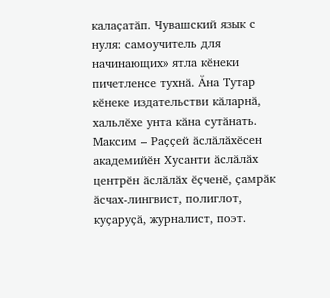калаҫатӑп. Чувашский язык с нуля: самоучитель для начинающих» ятла кӗнеки пичетленсе тухнӑ. Ӑна Тутар кӗнеке издательстви кӑларнӑ, хальлӗхе унта кӑна сутӑнать.
Максим – Раҫҫей ӑслӑлӑхӗсен академийӗн Хусанти ӑслӑлӑх центрӗн ӑслӑлӑх ӗҫченӗ, ҫамрӑк ӑсчах-лингвист, полиглот, куҫаруҫӑ, журналист, поэт.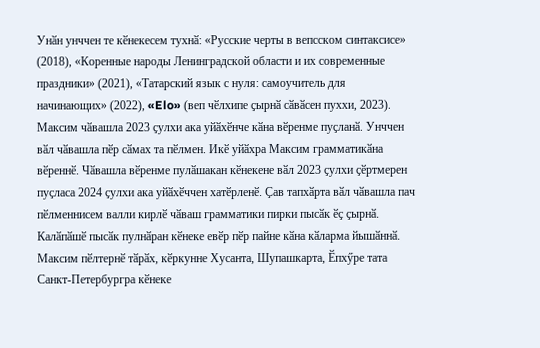Унӑн унччен те кӗнекесем тухнӑ: «Русские черты в вепсском синтаксисе» (2018), «Коренные народы Ленинградской области и их современные праздники» (2021), «Татарский язык с нуля: самоучитель для начинающих» (2022), «Elo» (веп чӗлхипе ҫырнӑ сӑвӑсен пуххи, 2023).
Максим чӑвашла 2023 ҫулхи ака уйӑхӗнче кӑна вӗренме пуҫланӑ. Унччен вӑл чӑвашла пӗр сӑмах та пӗлмен. Икӗ уйӑхра Максим грамматикӑна вӗреннӗ. Чӑвашла вӗренме пулӑшакан кӗнекене вӑл 2023 ҫулхи ҫӗртмерен пуҫласа 2024 ҫулхи ака уйӑхӗччен хатӗрленӗ. Ҫав тапхӑрта вӑл чӑвашла пач пӗлменнисем валли кирлӗ чӑваш грамматики пирки пысӑк ӗҫ ҫырнӑ. Калӑпӑшӗ пысӑк пулнӑран кӗнеке евӗр пӗр пайне кӑна кӑларма йышӑннӑ.
Максим пӗлтернӗ тӑрӑх, кӗркунне Хусанта, Шупашкарта, Ӗпхӳре тата Санкт-Петербургра кӗнеке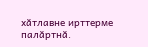хӑтлавне ирттерме палӑртнӑ.